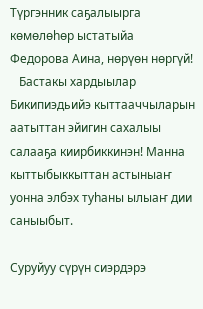Түргэнник саҕалыырга көмөлөһөр ыстатыйа   Федорова Аина, нөрүөн нөргүй!
   Бастакы хардыылар Бикипиэдьийэ кыттааччыларын аатыттан эйигин сахалыы салааҕа киирбиккинэн! Манна кыттыбыккыттан астыныаҥ уонна элбэх туһаны ылыаҥ дии саныыбыт.

Суруйуу сүрүн сиэрдэрэ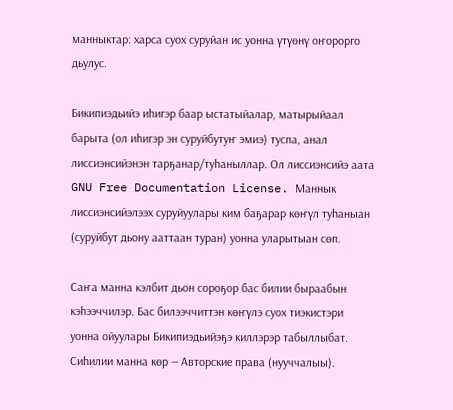манныктар: харса суох суруйан ис уонна үтүөнү оҥорорго дьулус.

Бикипиэдьийэ иһигэр баар ыстатыйалар, матырыйаал барыта (ол иһигэр эн суруйбутуҥ эмиэ) туспа, анал лиссиэнсийэнэн тарҕанар/туһаныллар. Ол лиссиэнсийэ аата GNU Free Documentation License. Маннык лиссиэнсийэлээх суруйуулары ким баҕарар көҥүл туһаныан (суруйбут дьону ааттаан туран) уонна уларытыан сөп.

Саҥа манна кэлбит дьон сороҕор бас билии быраабын кэһээччилэр. Бас билээччиттэн көҥүлэ суох тиэкистэри уонна ойуулары Бикипиэдьийэҕэ киллэрэр табыллыбат. Сиһилии манна көр — Авторские права (нууччалыы).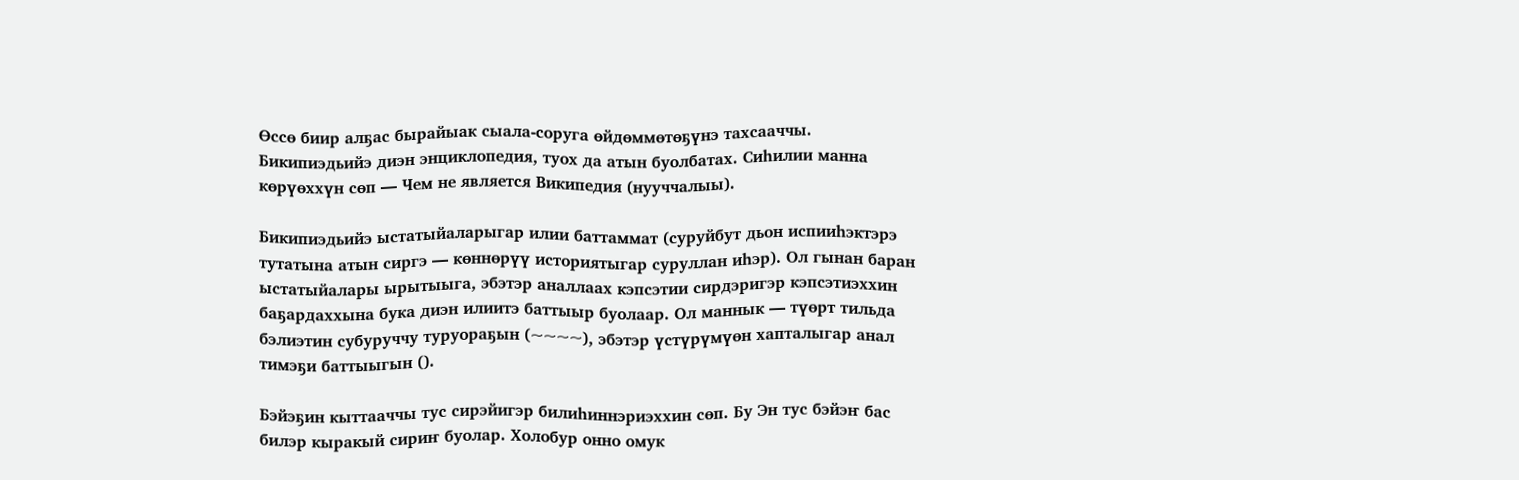Өссө биир алҕас бырайыак сыала-соруга өйдөммөтөҕүнэ тахсааччы. Бикипиэдьийэ диэн энциклопедия, туох да атын буолбатах. Сиһилии манна көрүөххүн сөп — Чем не является Википедия (нууччалыы).

Бикипиэдьийэ ыстатыйаларыгар илии баттаммат (суруйбут дьон испииһэктэрэ тутатына атын сиргэ — көннөрүү историятыгар суруллан иһэр). Ол гынан баран ыстатыйалары ырытыыга, эбэтэр аналлаах кэпсэтии сирдэригэр кэпсэтиэххин баҕардаххына бука диэн илиитэ баттыыр буолаар. Ол маннык — түөрт тильда бэлиэтин субуруччу туруораҕын (~~~~), эбэтэр үстүрүмүөн хапталыгар анал тимэҕи баттыыгын ().

Бэйэҕин кыттааччы тус сирэйигэр билиһиннэриэххин сөп. Бу Эн тус бэйэҥ бас билэр кыракый сириҥ буолар. Холобур онно омук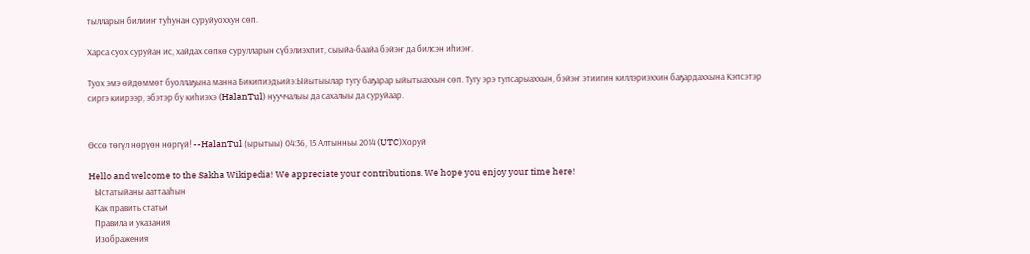тылларын билииҥ туһунан суруйуоххун сөп.

Харса суох суруйан ис, хайдах сөпкө сурулларын сүбэлиэхпит, сыыйа-баайа бэйэҥ да билсэн иһиэҥ.

Туох эмэ өйдөммөт буоллаҕына манна Бикипиэдьийэ:Ыйытыылар тугу баҕарар ыйытыаххын сөп. Тугу эрэ тупсарыаххын, бэйэҥ этиигин киллэриэххин баҕардаххына Кэпсэтэр сиргэ киирээр, эбэтэр бу киһиэхэ (HalanTul) нууччалыы да сахалыы да суруйаар.


Өссө төгүл нөрүөн нөргүй! --HalanTul (ырытыы) 04:36, 15 Алтынньы 2014 (UTC)Хоруй

Hello and welcome to the Sakha Wikipedia! We appreciate your contributions. We hope you enjoy your time here!
   Ыстатыйаны ааттааһын
   Как править статьи
   Правила и указания
   Изображения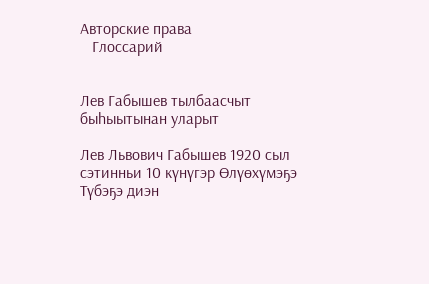Авторские права
   Глоссарий


Лев Габышев тылбаасчыт быһыытынан уларыт

Лев Львович Габышев 1920 сыл сэтинньи 10 күнүгэр Өлүөхүмэҕэ Түбэҕэ диэн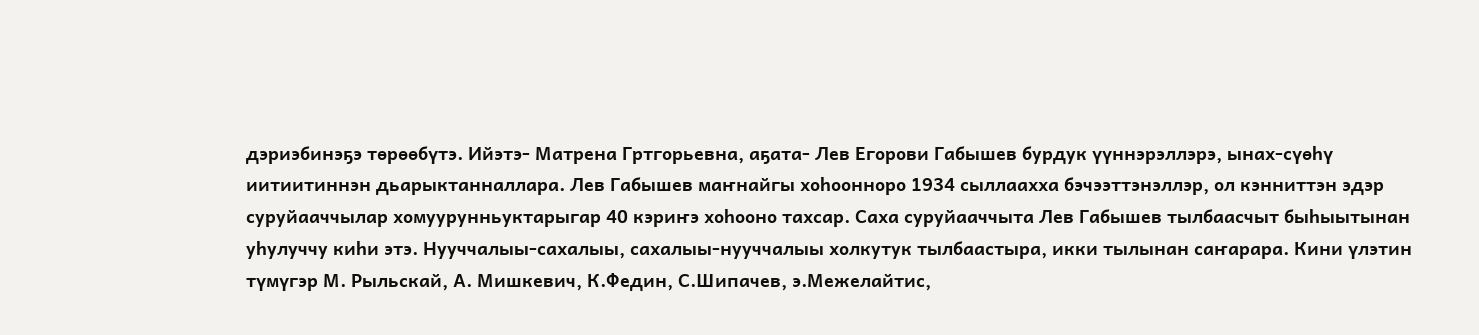дэриэбинэҕэ төрөөбүтэ. Ийэтэ- Матрена Гртгорьевна, аҕата- Лев Егорови Габышев бурдук үүннэрэллэрэ, ынах-сүөһү иитиитиннэн дьарыктанналлара. Лев Габышев маҥнайгы хоһоонноро 1934 сыллаахха бэчээттэнэллэр, ол кэнниттэн эдэр суруйааччылар хомуурунньуктарыгар 40 кэриҥэ хоһооно тахсар. Саха суруйааччыта Лев Габышев тылбаасчыт быһыытынан уһулуччу киһи этэ. Нууччалыы-сахалыы, сахалыы-нууччалыы холкутук тылбаастыра, икки тылынан саҥарара. Кини үлэтин түмүгэр М. Рыльскай, А. Мишкевич, К.Федин, С.Шипачев, э.Межелайтис,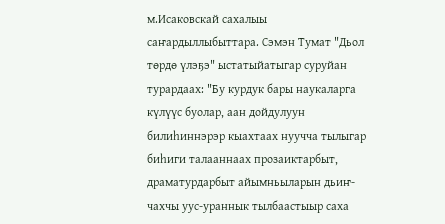м.Исаковскай сахалыы саҥардыллыбыттара. Сэмэн Тумат "Дьол төрдө үлэҕэ" ыстатыйатыгар суруйан турардаах: "Бу курдук бары наукаларга күлүүс буолар, аан дойдулуун билиһиннэрэр кыахтаах нуучча тылыгар биһиги талааннаах прозаиктарбыт, драматурдарбыт айымньыларын дьиҥ-чахчы уус-ураннык тылбаастыыр саха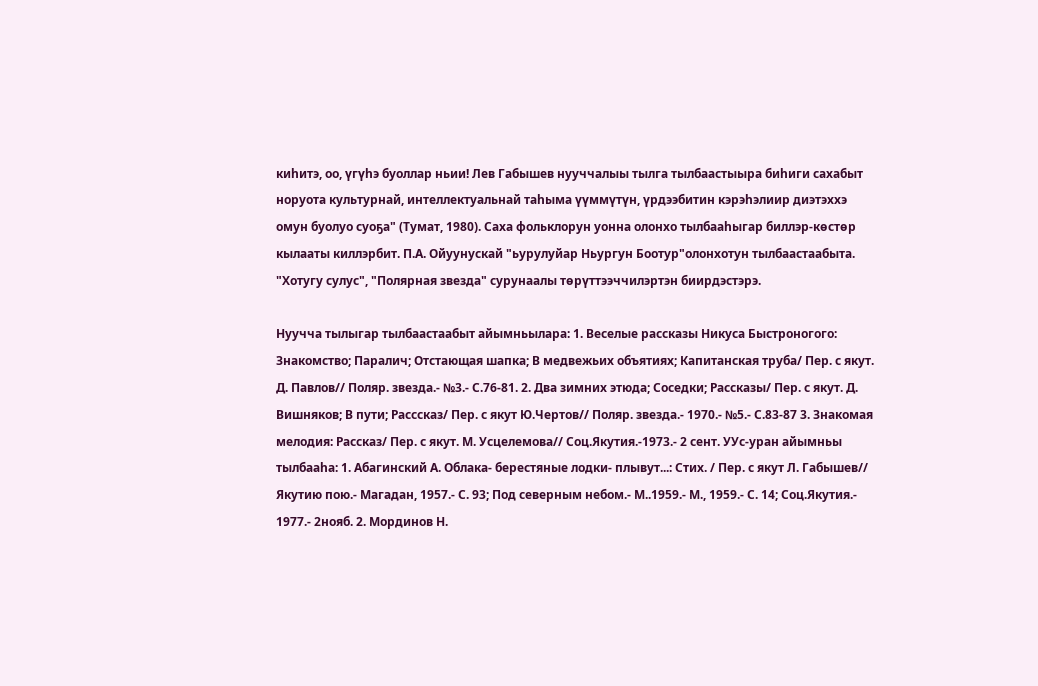киһитэ, оо, үгүһэ буоллар ньии! Лев Габышев нууччалыы тылга тылбаастыыра биһиги сахабыт норуота культурнай, интеллектуальнай таһыма үүммүтүн, үрдээбитин кэрэһэлиир диэтэххэ омун буолуо суоҕа" (Тумат, 1980). Саха фольклорун уонна олонхо тылбааһыгар биллэр-көстөр кылааты киллэрбит. П.А. Ойуунускай "ьурулуйар Ньургун Боотур"олонхотун тылбаастаабыта. "Хотугу сулус", "Полярная звезда" сурунаалы төрүттээччилэртэн биирдэстэрэ.

Нуучча тылыгар тылбаастаабыт айымньылара: 1. Веселые рассказы Никуса Быстроногого: Знакомство; Паралич; Отстающая шапка; В медвежьих объятиях; Капитанская труба/ Пер. с якут. Д. Павлов// Поляр. звезда.- №3.- С.76-81. 2. Два зимних этюда; Соседки; Рассказы/ Пер. с якут. Д. Вишняков; В пути; Расссказ/ Пер. с якут Ю.Чертов// Поляр. звезда.- 1970.- №5.- С.83-87 3. Знакомая мелодия: Рассказ/ Пер. с якут. М. Усцелемова// Соц.Якутия.-1973.- 2 сент. УУс-уран айымньы тылбааһа: 1. Абагинский А. Облака- берестяные лодки- плывут...: Стих. / Пер. с якут Л. Габышев// Якутию пою.- Магадан, 1957.- С. 93; Под северным небом.- М..1959.- М., 1959.- С. 14; Соц.Якутия.- 1977.- 2нояб. 2. Мординов Н.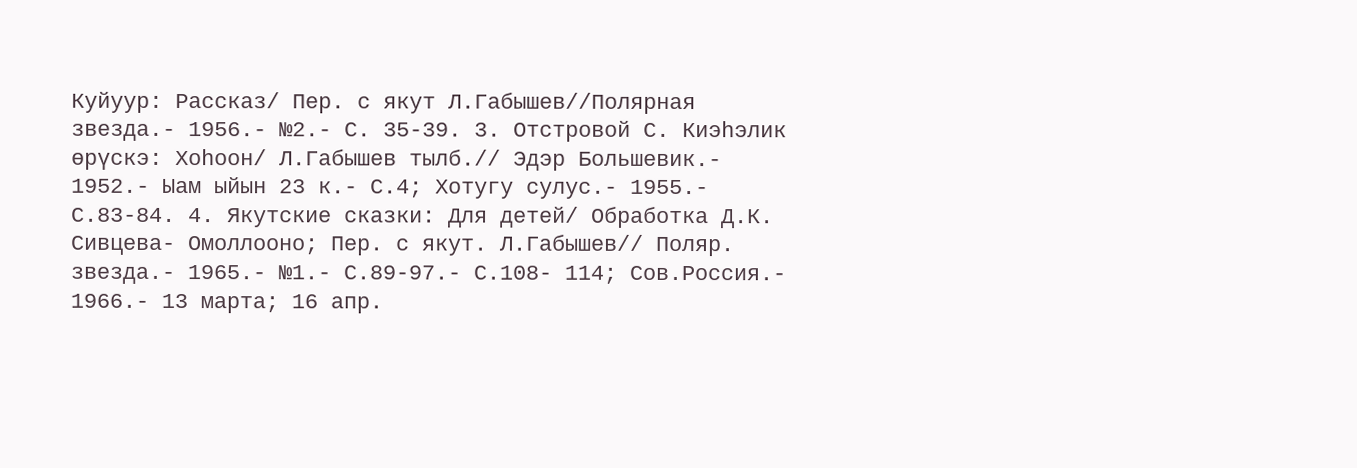Куйуур: Рассказ/ Пер. с якут Л.Габышев//Полярная звезда.- 1956.- №2.- С. 35-39. 3. Отстровой С. Киэһэлик өрүскэ: Хоһоон/ Л.Габышев тылб.// Эдэр Большевик.- 1952.- Ыам ыйын 23 к.- С.4; Хотугу сулус.- 1955.- С.83-84. 4. Якутские сказки: Для детей/ Обработка Д.К. Сивцева- Омоллооно; Пер. с якут. Л.Габышев// Поляр. звезда.- 1965.- №1.- С.89-97.- С.108- 114; Сов.Россия.- 1966.- 13 марта; 16 апр.